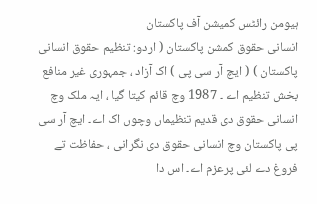ہیومن رائٹس کمیشن آف پاکستان
انسانی حقوق کمشن پاکستان ( اردو: تنظیم حقوق انسانی پاکستان ) ( ایچ آر سی پی ) اک آزاد ، جمہوری غیر منافع بخش تنظیم اے ۔ 1987 وچ قائم کيتا گیا ، ایہ ملک وچ انسانی حقوق دی قدیم تنظیماں وچوں اک اے۔ ایچ آر سی پی پاکستان وچ انسانی حقوق دی نگرانی ، حفاظت تے فروغ دے لئی پرعزم اے۔ اس دا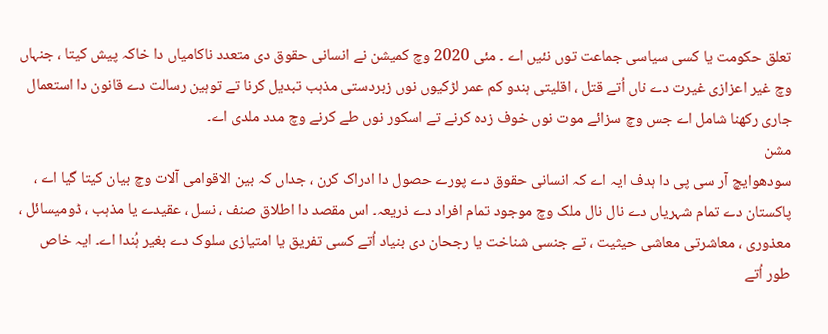تعلق حکومت یا کسی سیاسی جماعت توں نئيں اے ۔ مئی 2020 وچ کمیشن نے انسانی حقوق دی متعدد ناکامیاں دا خاکہ پیش کيتا ، جنہاں وچ غیر اعزازی غیرت دے ناں اُتے قتل ، اقليتی ہندو کم عمر لڑکیوں نوں زبردستی مذہب تبدیل کرنا تے توہین رسالت دے قانون دا استعمال جاری رکھنا شامل اے جس وچ سزائے موت نوں خوف زدہ کرنے تے اسکور نوں طے کرنے وچ مدد ملدی اے۔
مشن
سودھوایچ آر سی پی دا ہدف ایہ اے کہ انسانی حقوق دے پورے حصول دا ادراک کرن ، جداں کہ بین الاقوامی آلات وچ بیان کيتا گیا اے ، پاکستان دے تمام شہریاں دے نال نال ملک وچ موجود تمام افراد دے ذریعہ۔ اس مقصد دا اطلاق صنف ، نسل ، عقیدے یا مذہب ، ڈومیسائل ، معذوری ، معاشرتی معاشی حیثیت ، تے جنسی شناخت یا رجحان دی بنیاد اُتے کسی تفریق یا امتیازی سلوک دے بغیر ہُندا اے۔ ایہ خاص طور اُتے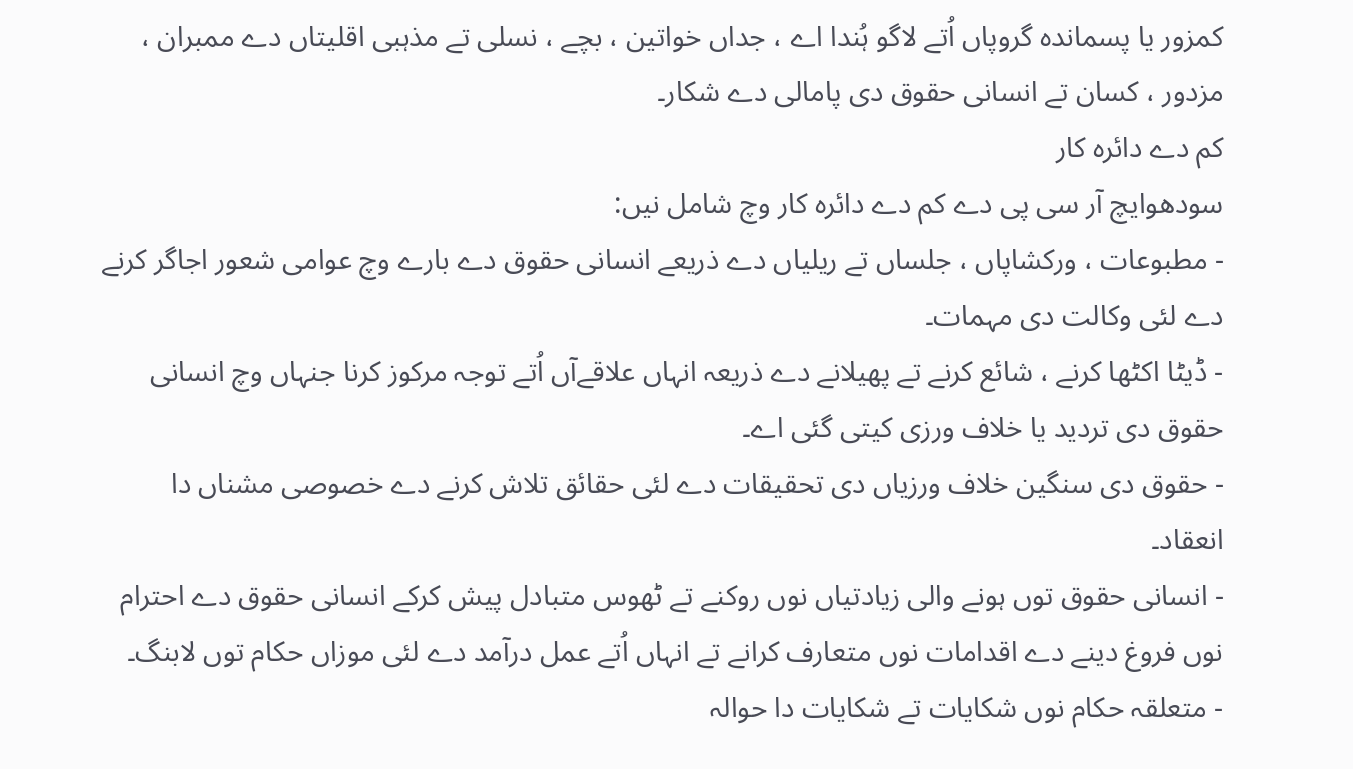کمزور یا پسماندہ گروپاں اُتے لاگو ہُندا اے ، جداں خواتین ، بچے ، نسلی تے مذہبی اقلیتاں دے ممبران ، مزدور ، کسان تے انسانی حقوق دی پامالی دے شکار۔
کم دے دائرہ کار
سودھوایچ آر سی پی دے کم دے دائرہ کار وچ شامل نيں:
- مطبوعات ، ورکشاپاں ، جلساں تے ریلیاں دے ذریعے انسانی حقوق دے بارے وچ عوامی شعور اجاگر کرنے دے لئی وکالت دی مہمات۔
- ڈیٹا اکٹھا کرنے ، شائع کرنے تے پھیلانے دے ذریعہ انہاں علاقےآں اُتے توجہ مرکوز کرنا جنہاں وچ انسانی حقوق دی تردید یا خلاف ورزی کيتی گئی اے۔
- حقوق دی سنگین خلاف ورزیاں دی تحقیقات دے لئی حقائق تلاش کرنے دے خصوصی مشناں دا انعقاد۔
- انسانی حقوق توں ہونے والی زیادتیاں نوں روکنے تے ٹھوس متبادل پیش کرکے انسانی حقوق دے احترام نوں فروغ دینے دے اقدامات نوں متعارف کرانے تے انہاں اُتے عمل درآمد دے لئی موزاں حکام توں لابنگ۔
- متعلقہ حکام نوں شکایات تے شکایات دا حوالہ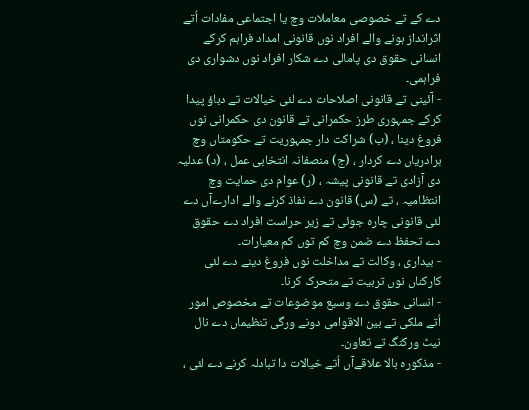دے کے تے خصوصی معاملات وچ یا اجتماعی مفادات اُتے اثرانداز ہونے والے افراد نوں قانونی امداد فراہم کرکے انسانی حقوق دی پامالی دے شکار افراد نوں دشواری دی فراہمی۔
- آئینی تے قانونی اصلاحات دے لئی خیالات تے دباؤ پیدا کرکے جمہوری طرز حکمرانی تے قانون دی حکمرانی نوں فروغ دینا ، (ب) شراکت دار جمہوریت تے حکومتاں وچ برادریاں دے کردار ، (ج) منصفانہ انتخابی عمل ، (د) عدلیہ دی آزادی تے قانونی پیشہ ، (ر) عوام دی حمایت وچ انتظامیہ ، تے (س) قانون دے نفاذ کرنے والے ادارےآں دے لئی قانونی چارہ جوئی تے زیر حراست افراد دے حقوق دے تحفظ دے ضمن وچ کم توں کم معیارات۔
- بیداری ، وکالت تے مداخلت نوں فروغ دینے دے لئی کارکناں نوں تربیت تے متحرک کرنا۔
- انسانی حقوق دے وسیع موضوعات تے مخصوص امور اُتے ملکی تے بین الاقوامی دونے ورگی تنظیماں دے نال نیٹ ورکنگ تے تعاون۔
- مذکورہ بالا علاقےآں اُتے خیالات دا تبادلہ کرنے دے لئی ،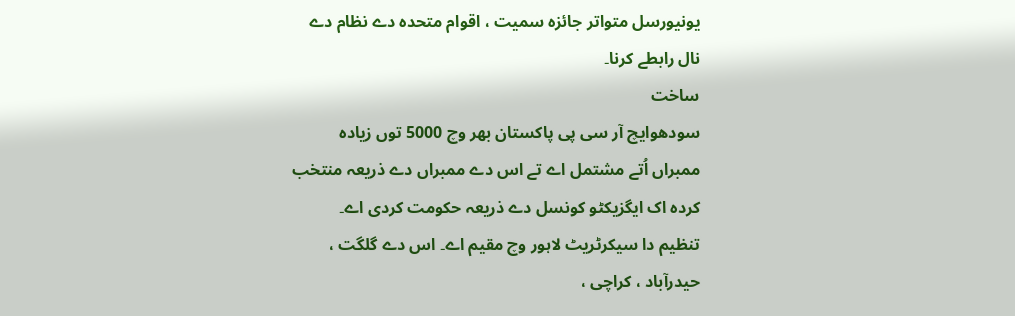یونیورسل متواتر جائزہ سمیت ، اقوام متحدہ دے نظام دے نال رابطے کرنا۔
ساخت
سودھوایچ آر سی پی پاکستان بھر وچ 5000 توں زیادہ ممبراں اُتے مشتمل اے تے اس دے ممبراں دے ذریعہ منتخب کردہ اک ایگزیکٹو کونسل دے ذریعہ حکومت کردی اے۔
تنظیم دا سیکرٹریٹ لاہور وچ مقیم اے۔ اس دے گلگت ، حیدرآباد ، کراچی ،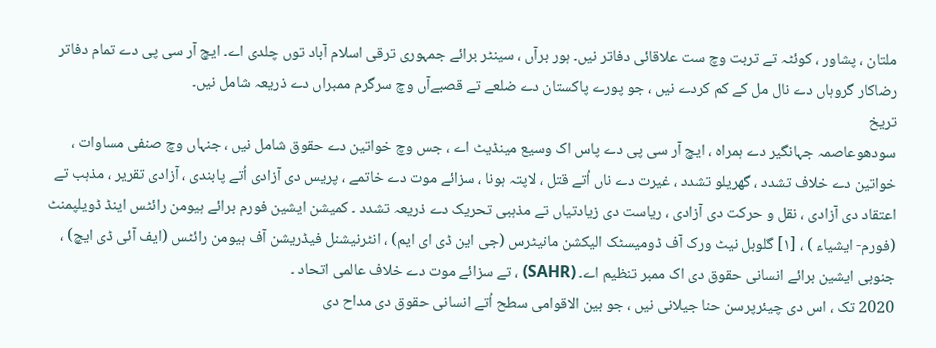ملتان ، پشاور ، کوئٹہ تے تربت وچ ست علاقائی دفاتر نيں۔ ہور برآں ، سینٹر برائے جمہوری ترقی اسلام آباد توں چلدی اے۔ ایچ آر سی پی دے تمام دفاتر رضاکار گروہاں دے نال مل کے کم کردے نيں ، جو پورے پاکستان دے ضلعے تے قصبےآں وچ سرگرم ممبراں دے ذریعہ شامل نيں۔
تریخ
سودھوعاصمہ جہانگیر دے ہمراہ ، ایچ آر سی پی دے پاس اک وسیع مینڈیٹ اے ، جس وچ خواتین دے حقوق شامل نيں ، جنہاں وچ صنفی مساوات ، خواتین دے خلاف تشدد ، گھریلو تشدد ، غیرت دے ناں اُتے قتل ، لاپتہ ہونا ، سزائے موت دے خاتمے ، پریس دی آزادی اُتے پابندی ، آزادی تقریر ، مذہب تے اعتقاد دی آزادی ، نقل و حرکت دی آزادی ، ریاست دی زیادتیاں تے مذہبی تحریک دے ذریعہ تشدد ۔ کمیشن ایشین فورم برائے ہیومن رائٹس اینڈ ڈویلپمنٹ (فورم- ایشیاء ) ، [۱] گلوبل نیٹ ورک آف ڈومیسٹک الیکشن مانیٹرس (جی این ڈی ای ایم) ، انٹرنیشنل فیڈریشن آف ہیومن رائٹس (ایف آئی ڈی ایچ) ، جنوبی ایشین برائے انسانی حقوق دی اک ممبر تنظیم اے۔ (SAHR) ، تے سزائے موت دے خلاف عالمی اتحاد ۔
2020 تک ، اس دی چیئرپرسن حنا جیلانی نيں ، جو بین الاقوامی سطح اُتے انسانی حقوق دی مداح دی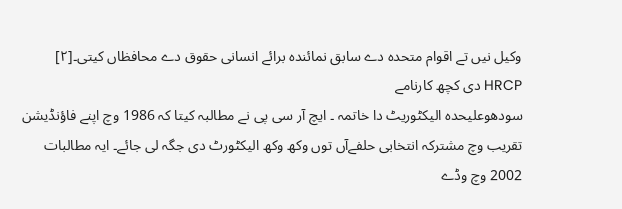وکیل نيں تے اقوام متحدہ دے سابق نمائندہ برائے انسانی حقوق دے محافظاں کیتی۔[۲]
HRCP دی کچھ کارنامے
سودھوعلیحدہ الیکٹوریٹ دا خاتمہ ۔ ایچ آر سی پی نے مطالبہ کيتا کہ 1986 وچ اپنے فاؤنڈیشن تقریب وچ مشترکہ انتخابی حلفےآں توں وکھ وکھ الیکٹورٹ دی جگہ لی جائے۔ ایہ مطالبات 2002 وچ وڈے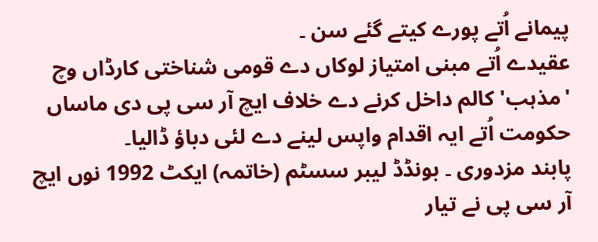پیمانے اُتے پورے کیتے گئے سن ۔
عقیدے اُتے مبنی امتیاز لوکاں دے قومی شناختی کارڈاں وچ 'مذہب' کالم داخل کرنے دے خلاف ایچ آر سی پی دی ماساں حکومت اُتے ایہ اقدام واپس لینے دے لئی دباؤ ڈالیا۔
پابند مزدوری ۔ بونڈڈ لیبر سسٹم (خاتمہ) ایکٹ 1992 نوں ایچ آر سی پی نے تیار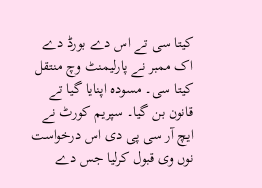کيتا سی تے اس دے بورڈ دے اک ممبر نے پارلیمنٹ وچ منتقل کيتا سی۔ مسودہ اپنایا گیا تے قانون بن گیا۔ سپریم کورٹ نے ایچ آر سی پی دی اس درخواست نوں وی قبول کرلیا جس دے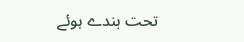تحت بندے ہوئے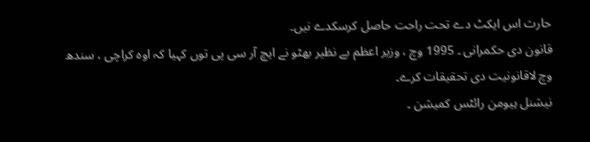حارث اس ایکٹ دے تحت راحت حاصل کرسکدے نيں۔
قانون دی حکمرانی ۔ 1995 وچ ، وزیر اعظم بے نظیر بھٹو نے ایچ آر سی پی توں کہیا کہ اوہ کراچی ، سندھ وچ لاقانونیت دی تحقیقات کرے۔
نیشنل ہیومن رائٹس کمیشن ۔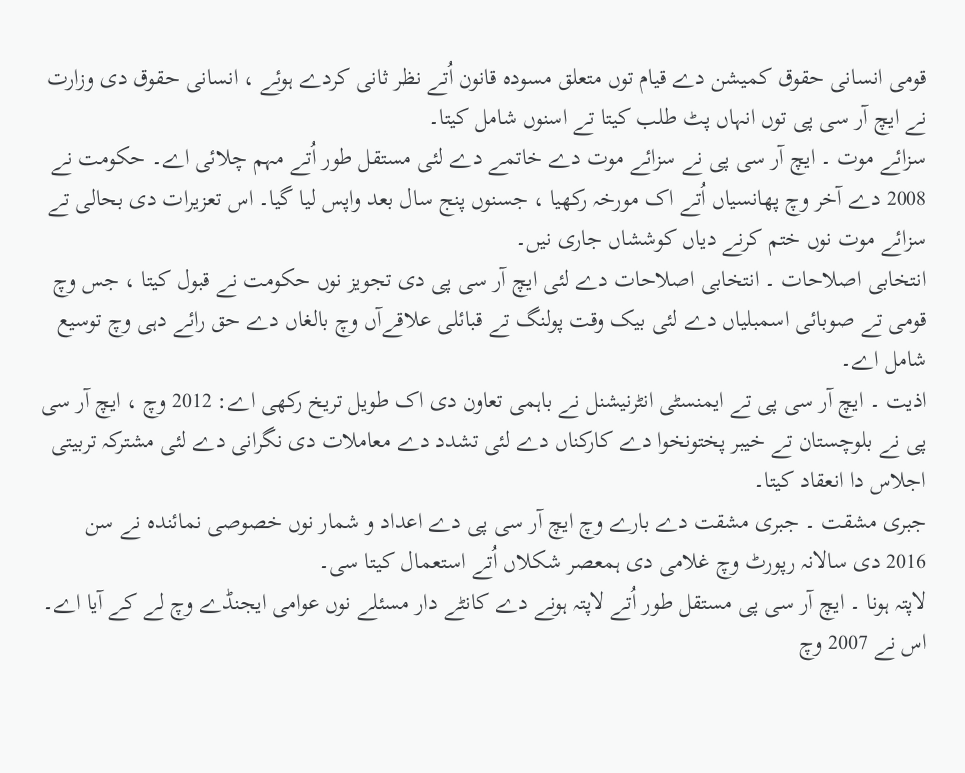قومی انسانی حقوق کمیشن دے قیام توں متعلق مسودہ قانون اُتے نظر ثانی کردے ہوئے ، انسانی حقوق دی وزارت نے ایچ آر سی پی توں انہاں پٹ طلب کيتا تے اسنوں شامل کيتا۔
سزائے موت ۔ ایچ آر سی پی نے سزائے موت دے خاتمے دے لئی مستقل طور اُتے مہم چلائی اے۔ حکومت نے 2008 دے آخر وچ پھانسیاں اُتے اک مورخہ رکھیا ، جسنوں پنج سال بعد واپس لیا گیا۔ اس تعزیرات دی بحالی تے سزائے موت نوں ختم کرنے دیاں کوششاں جاری نيں۔
انتخابی اصلاحات ۔ انتخابی اصلاحات دے لئی ایچ آر سی پی دی تجویز نوں حکومت نے قبول کيتا ، جس وچ قومی تے صوبائی اسمبلیاں دے لئی بیک وقت پولنگ تے قبائلی علاقےآں وچ بالغاں دے حق رائے دہی وچ توسیع شامل اے۔
اذیت ۔ ایچ آر سی پی تے ایمنسٹی انٹرنیشنل نے باہمی تعاون دی اک طویل تریخ رکھی اے: 2012 وچ ، ایچ آر سی پی نے بلوچستان تے خیبر پختونخوا دے کارکناں دے لئی تشدد دے معاملات دی نگرانی دے لئی مشترکہ تربيتی اجلاس دا انعقاد کيتا۔
جبری مشقت ۔ جبری مشقت دے بارے وچ ایچ آر سی پی دے اعداد و شمار نوں خصوصی نمائندہ نے سن 2016 دی سالانہ رپورٹ وچ غلامی دی ہمعصر شکلاں اُتے استعمال کيتا سی۔
لاپتہ ہونا ۔ ایچ آر سی پی مستقل طور اُتے لاپتہ ہونے دے کانٹے دار مسئلے نوں عوامی ایجنڈے وچ لے کے آیا اے۔ اس نے 2007 وچ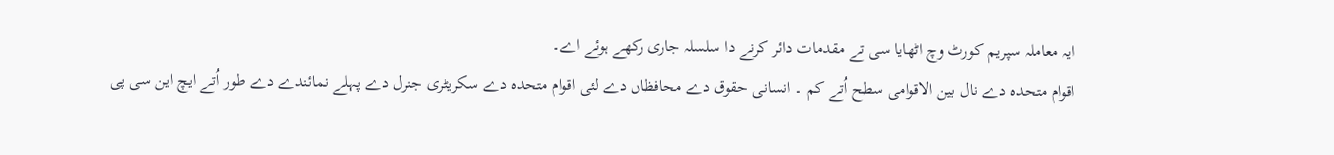ایہ معاملہ سپریم کورٹ وچ اٹھایا سی تے مقدمات دائر کرنے دا سلسلہ جاری رکھے ہوئے اے۔
اقوام متحدہ دے نال بین الاقوامی سطح اُتے کم ۔ انسانی حقوق دے محافظاں دے لئی اقوام متحدہ دے سکریٹری جنرل دے پہلے نمائندے دے طور اُتے ایچ این سی پی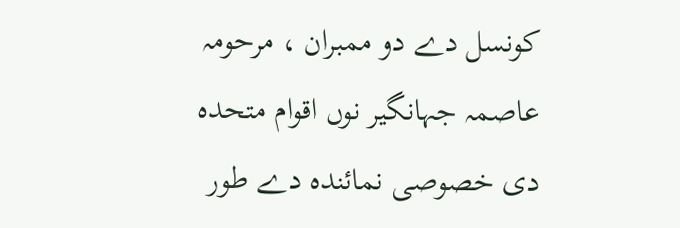کونسل دے دو ممبران ، مرحومہ عاصمہ جہانگیر نوں اقوام متحدہ دی خصوصی نمائندہ دے طور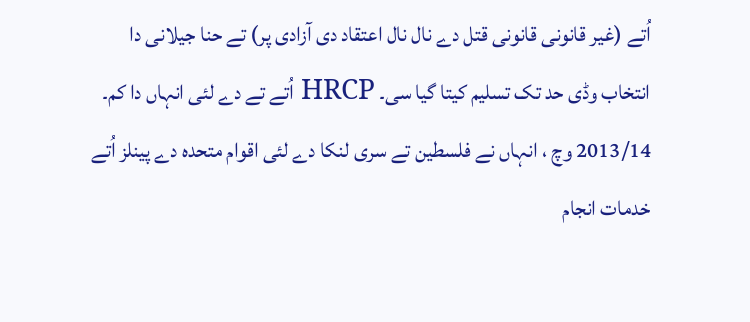اُتے (غیر قانونی قانونی قتل دے نال نال اعتقاد دی آزادی پر) تے حنا جیلانی دا انتخاب وڈی حد تک تسلیم کيتا گیا سی۔ HRCP اُتے تے دے لئی انہاں دا کم۔ 2013/14 وچ ، انہاں نے فلسطین تے سری لنکا دے لئی اقوام متحدہ دے پینلز اُتے خدمات انجام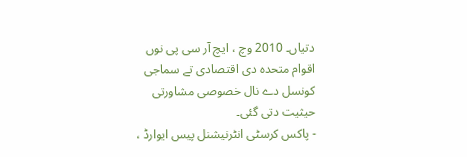دتیاں۔ 2010 وچ ، ایچ آر سی پی نوں اقوام متحدہ دی اقتصادی تے سماجی کونسل دے نال خصوصی مشاورتی حیثیت دتی گئی۔
- پاکس کرسٹی انٹرنیشنل پیس ایوارڈ ،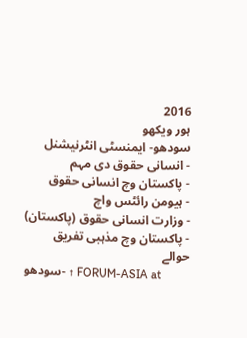2016
ہور ویکھو
سودھو- ایمنسٹی انٹرنیشنل
- انسانی حقوق دی مہم
- پاکستان وچ انسانی حقوق
- ہیومن رائٹس واچ
- وزارت انسانی حقوق (پاکستان)
- پاکستان وچ مذہبی تفریق
حوالے
سودھو- ↑ FORUM-ASIA at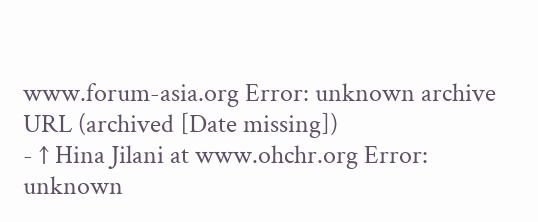www.forum-asia.org Error: unknown archive URL (archived [Date missing])
- ↑ Hina Jilani at www.ohchr.org Error: unknown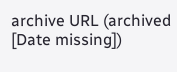archive URL (archived [Date missing])